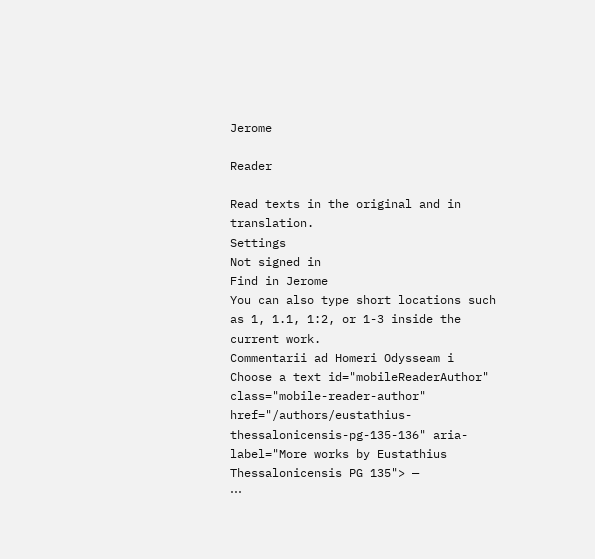Jerome

Reader

Read texts in the original and in translation.
Settings
Not signed in
Find in Jerome
You can also type short locations such as 1, 1.1, 1:2, or 1-3 inside the current work.
Commentarii ad Homeri Odysseam i
Choose a text id="mobileReaderAuthor" class="mobile-reader-author" href="/authors/eustathius-thessalonicensis-pg-135-136" aria-label="More works by Eustathius Thessalonicensis PG 135"> —
⋯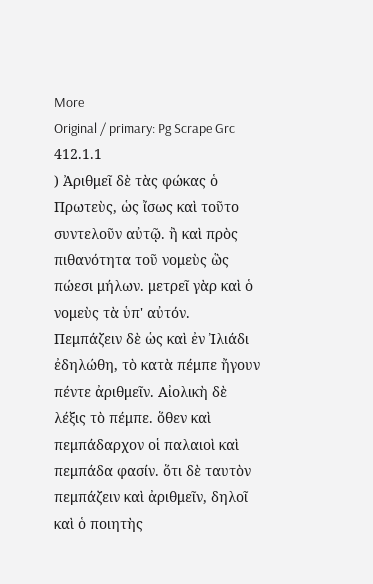More
Original / primary: Pg Scrape Grc
412.1.1
) Ἀριθμεῖ δὲ τὰς φώκας ὁ Πρωτεὺς, ὡς ἴσως καὶ τοῦτο συντελοῦν αὐτῷ. ἢ καὶ πρὸς πιθανότητα τοῦ νομεὺς ὣς πώεσι μήλων. μετρεῖ γὰρ καὶ ὁ νομεὺς τὰ ὑπ' αὐτόν. Πεμπάζειν δὲ ὡς καὶ ἐν Ἰλιάδι ἐδηλώθη, τὸ κατὰ πέμπε ἤγουν πέντε ἀριθμεῖν. Αἰολικὴ δὲ λέξις τὸ πέμπε. ὅθεν καὶ πεμπάδαρχον οἱ παλαιοὶ καὶ πεμπάδα φασίν. ὅτι δὲ ταυτὸν πεμπάζειν καὶ ἀριθμεῖν, δηλοῖ καὶ ὁ ποιητὴς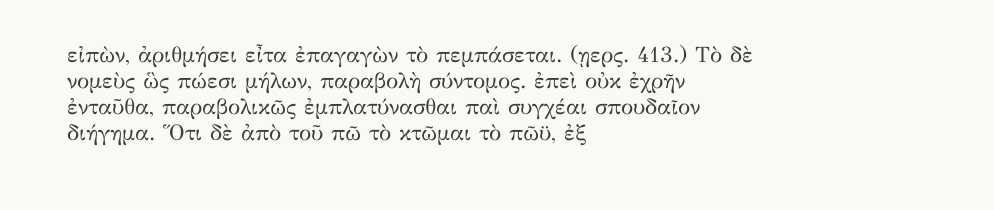εἰπὼν, ἀριθμήσει εἶτα ἐπαγαγὼν τὸ πεμπάσεται. (ῃερς. 413.) Τὸ δὲ νομεὺς ὣς πώεσι μήλων, παραβολὴ σύντομος. ἐπεὶ οὐκ ἐχρῆν ἐνταῦθα, παραβολικῶς ἐμπλατύνασθαι παὶ συγχέαι σπουδαῖον διήγημα. Ὅτι δὲ ἀπὸ τοῦ πῶ τὸ κτῶμαι τὸ πῶϋ, ἐξ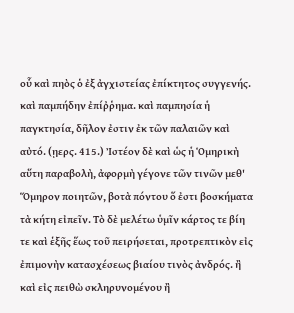οὗ καὶ πηὸς ὁ ἐξ ἀγχιστείας ἐπίκτητος συγγενής. καὶ παμπήδην ἐπίῤῥημα. καὶ παμπησία ἡ παγκτησία, δῆλον ἐστιν ἐκ τῶν παλαιῶν καὶ αὐτό. (ῃερς. 415.) Ἰστέον δὲ καὶ ὡς ἡ Ὁμηρικὴ αὕτη παραβολὴ, ἀφορμὴ γέγονε τῶν τινῶν μεθ' Ὅμηρον ποιητῶν, βοτὰ πόντου ὅ ἐστι βοσκήματα τὰ κήτη εἰπεῖν. Τὸ δὲ μελέτω ὑμῖν κάρτος τε βίη τε καὶ ἑξῆς ἕως τοῦ πειρήσεται, προτρεπτικὸν εἰς ἐπιμονὴν κατασχέσεως βιαίου τινὸς ἀνδρός. ἢ καὶ εἰς πειθὼ σκληρυνομένου ἢ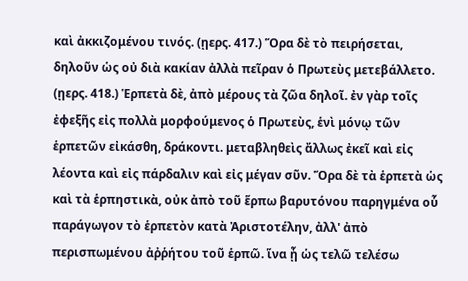καὶ ἀκκιζομένου τινός. (ῃερς. 417.) Ὅρα δὲ τὸ πειρήσεται, δηλοῦν ὡς οὐ διὰ κακίαν ἀλλὰ πεῖραν ὁ Πρωτεὺς μετεβάλλετο. (ῃερς. 418.) Ἑρπετὰ δὲ, ἀπὸ μέρους τὰ ζῶα δηλοῖ. ἐν γὰρ τοῖς ἐφεξῆς εἰς πολλὰ μορφούμενος ὁ Πρωτεὺς, ἑνὶ μόνῳ τῶν ἑρπετῶν εἰκάσθη, δράκοντι. μεταβληθεὶς ἄλλως ἐκεῖ καὶ εἰς λέοντα καὶ εἰς πάρδαλιν καὶ εἰς μέγαν σῦν. Ὅρα δὲ τὰ ἑρπετὰ ὡς καὶ τὰ ἑρπηστικὰ, οὐκ ἀπὸ τοῦ ἕρπω βαρυτόνου παρηγμένα οὗ παράγωγον τὸ ἑρπετὸν κατὰ Ἀριστοτέλην, ἀλλ' ἀπὸ περισπωμένου ἀῤῥήτου τοῦ ἑρπῶ. ἵνα ᾖ ὡς τελῶ τελέσω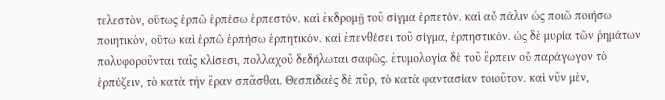τελεστὸν, οὕτως ἑρπῶ ἑρπέσω ἑρπεστόν. καὶ ἐκδρομῇ τοῦ σίγμα ἑρπετόν. καὶ αὖ πάλιν ὡς ποιῶ ποιήσω ποιητικὸν, οὕτω καὶ ἑρπῶ ἑρπήσω ἑρπητικόν. καὶ ἐπενθέσει τοῦ σίγμα, ἑρπηστικόν. ὡς δὲ μυρία τῶν ῥημάτων πολυφοροῦνται ταῖς κλίσεσι, πολλαχοῦ δεδήλωται σαφῶς. ἐτυμολογία δὲ τοῦ ἕρπειν οὗ παράγωγον τὸ ἑρπύζειν, τὸ κατὰ τὴν ἔραν σπᾶσθαι. Θεσπιδαὲς δὲ πῦρ, τὸ κατὰ φαντασίαν τοιοῦτον. καὶ νῦν μὲν,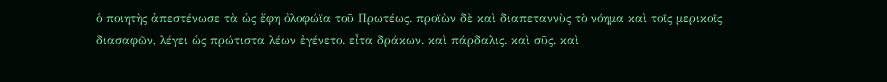ὁ ποιητὴς ἀπεστένωσε τὰ ὡς ἔφη ὀλοφώϊα τοῦ Πρωτέως. προϊὼν δὲ καὶ διαπεταννὺς τὸ νόημα καὶ τοῖς μερικοῖς διασαφῶν, λέγει ὡς πρώτιστα λέων ἐγένετο. εἶτα δράκων. καὶ πάρδαλις. καὶ σῦς. καὶ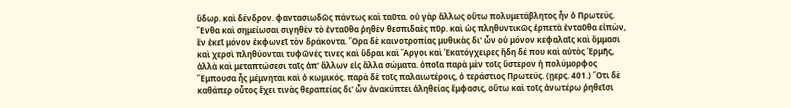ὕδωρ. καὶ δένδρον. φαντασιωδῶς πάντως καὶ ταῦτα. οὐ γὰρ ἄλλως οὕτω πολυμετάβλητος ἦν ὁ Πρωτεύς. Ἔνθα καὶ σημείωσαι σιγηθὲν τὸ ἐνταῦθα ῥηθὲν θεσπιδαὲς πῦρ. καὶ ὡς πληθυντικῶς ἑρπετὰ ἐνταῦθα εἰπὼν, ἓν ἐκεῖ μόνον ἐκφωνεῖ τὸν δράκοντα. Ὅρα δὲ καινοτροπίας μυθικὰς δι' ὧν οὐ μόνον κεφαλαῖς καὶ ὄμμασι καὶ χερσὶ πληθύονται τυφῶνές τινες καὶ ὕδραι καὶ Ἄργοι καὶ Ἑκατόγχειρες ἤδη δέ που καὶ αὐτὸς Ἑρμῆς, ἀλλὰ καὶ μεταπτώσεσι ταῖς ἀπ' ἄλλων εἰς ἄλλα σώματα. ὁποῖα παρὰ μὲν τοῖς ὕστερον ἡ πολύμορφος Ἔμπουσα ἧς μέμνηται καὶ ὁ κωμικός. παρὰ δὲ τοῖς παλαιωτέροις, ὁ τεράστιος Πρωτεύς. (ῃερς. 401.) Ὅτι δὲ καθάπερ οὗτος ἔχει τινὰς θεραπείας δι' ὧν ἀνακύπτει ἀληθείας ἔμφασις, οὕτω καὶ τοῖς ἀνωτέρω ῥηθεῖσι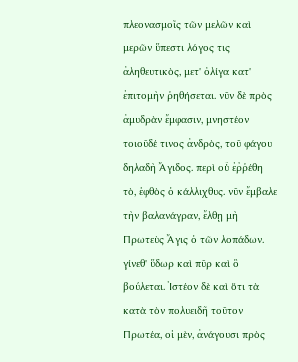πλεονασμοῖς τῶν μελῶν καὶ μερῶν ὕπεστι λόγος τις ἀληθευτικὸς, μετ' ὀλίγα κατ' ἐπιτομὴν ῥηθήσεται. νῦν δὲ πρὸς ἀμυδρὰν ἔμφασιν, μνηστέον τοιοῦδέ τινος ἀνδρὸς, τοῦ φάγου δηλαδὴ Ἄγιδος. περὶ οὗ ἐῤῥέθη τὸ, ἑφθὸς ὁ κάλλιχθυς. νῦν ἔμβαλε τὴν βαλανάγραν, ἔλθῃ μὴ Πρωτεὺς Ἄγις ὁ τῶν λοπάδων. γίνεθ' ὕδωρ καὶ πῦρ καὶ ὃ βούλεται. Ἰστέον δὲ καὶ ὅτι τὰ κατὰ τὸν πολυειδῆ τοῦτον Πρωτέα, οἱ μὲν, ἀνάγουσι πρὸς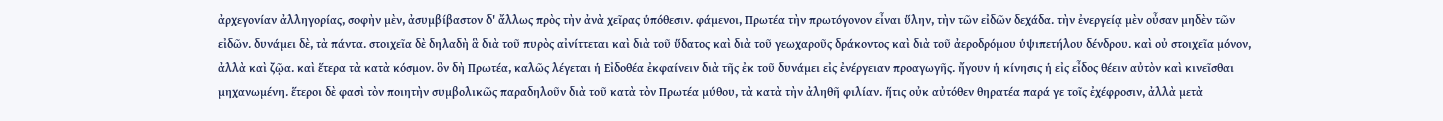ἀρχεγονίαν ἀλληγορίας, σοφὴν μὲν, ἀσυμβίβαστον δ' ἄλλως πρὸς τὴν ἀνὰ χεῖρας ὑπόθεσιν. φάμενοι, Πρωτέα τὴν πρωτόγονον εἶναι ὕλην, τὴν τῶν εἰδῶν δεχάδα. τὴν ἐνεργείᾳ μὲν οὖσαν μηδὲν τῶν εἰδῶν. δυνάμει δὲ, τὰ πάντα. στοιχεῖα δὲ δηλαδὴ ἃ διὰ τοῦ πυρὸς αἰνίττεται καὶ διὰ τοῦ ὕδατος καὶ διὰ τοῦ γεωχαροῦς δράκοντος καὶ διὰ τοῦ ἀεροδρόμου ὑψιπετήλου δένδρου. καὶ οὐ στοιχεῖα μόνον, ἀλλὰ καὶ ζῷα. καὶ ἕτερα τὰ κατὰ κόσμον. ὃν δὴ Πρωτέα, καλῶς λέγεται ἡ Εἰδοθέα ἐκφαίνειν διὰ τῆς ἐκ τοῦ δυνάμει εἰς ἐνέργειαν προαγωγῆς. ἤγουν ἡ κίνησις ἡ εἰς εἶδος θέειν αὐτὸν καὶ κινεῖσθαι μηχανωμένη. ἕτεροι δὲ φασὶ τὸν ποιητὴν συμβολικῶς παραδηλοῦν διὰ τοῦ κατὰ τὸν Πρωτέα μύθου, τὰ κατὰ τὴν ἀληθῆ φιλίαν. ἥτις οὐκ αὐτόθεν θηρατέα παρά γε τοῖς ἐχέφροσιν, ἀλλὰ μετὰ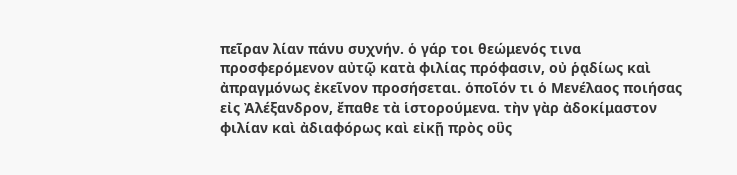πεῖραν λίαν πάνυ συχνήν. ὁ γάρ τοι θεώμενός τινα προσφερόμενον αὐτῷ κατὰ φιλίας πρόφασιν, οὐ ῥᾳδίως καὶ ἀπραγμόνως ἐκεῖνον προσήσεται. ὁποῖόν τι ὁ Μενέλαος ποιήσας εἰς Ἀλέξανδρον, ἔπαθε τὰ ἱστορούμενα. τὴν γὰρ ἀδοκίμαστον φιλίαν καὶ ἀδιαφόρως καὶ εἰκῇ πρὸς οὓς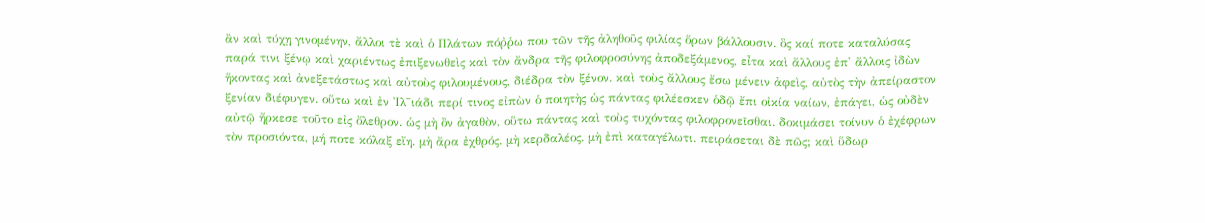ἂν καὶ τύχῃ γινομένην, ἄλλοι τὲ καὶ ὁ Πλάτων πόῤῥω που τῶν τῆς ἀληθοῦς φιλίας ὅρων βάλλουσιν. ὃς καί ποτε καταλύσας παρά τινι ξένῳ καὶ χαριέντως ἐπιξενωθεὶς καὶ τὸν ἄνδρα τῆς φιλοφροσύνης ἀποδεξάμενος, εἶτα καὶ ἄλλους ἐπ' ἄλλοις ἰδὼν ἥκοντας καὶ ἀνεξετάστως καὶ αὐτοὺς φιλουμένους, διέδρα τὸν ξένον. καὶ τοὺς ἄλλους ἔσω μένειν ἀφεὶς, αὐτὸς τὴν ἀπείραστον ξενίαν διέφυγεν. οὕτω καὶ ἐν Ἰλˉιάδι περί τινος εἰπὼν ὁ ποιητὴς ὡς πάντας φιλέεσκεν ὁδῷ ἔπι οἰκία ναίων, ἐπάγει, ὡς οὐδὲν αὐτῷ ἤρκεσε τοῦτο εἰς ὄλεθρον. ὡς μὴ ὂν ἀγαθὸν, οὕτω πάντας καὶ τοὺς τυχόντας φιλοφρονεῖσθαι. δοκιμάσει τοίνυν ὁ ἐχέφρων τὸν προσιόντα, μή ποτε κόλαξ εἴη. μὴ ἄρα ἐχθρός. μὴ κερδαλέος. μὴ ἐπὶ καταγέλωτι. πειράσεται δὲ πῶς; καὶ ὕδωρ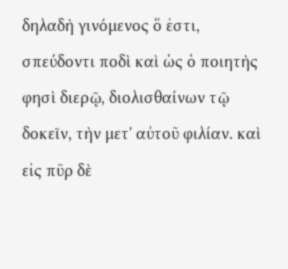δηλαδὴ γινόμενος ὅ ἐστι, σπεύδοντι ποδὶ καὶ ὡς ὁ ποιητὴς φησὶ διερῷ, διολισθαίνων τῷ δοκεῖν, τὴν μετ' αὐτοῦ φιλίαν. καὶ εἰς πῦρ δὲ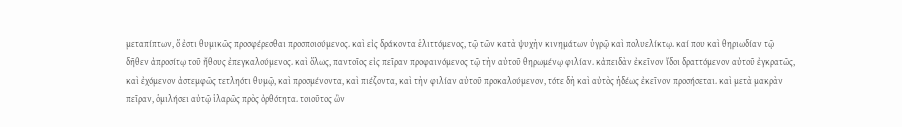μεταπίπτων, ὅ ἐστι θυμικῶς προσφέρεσθαι προσποιούμενος. καὶ εἰς δράκοντα ἑλιττόμενος, τῷ τῶν κατὰ ψυχὴν κινημάτων ὑγρῷ καὶ πολυελίκτῳ. καί που καὶ θηριωδίαν τῷ δῆθεν ἀπροσίτῳ τοῦ ἤθους ἐπεγκαλούμενος. καὶ ὅλως, παντοῖος εἰς πεῖραν προφαινόμενος τῷ τὴν αὐτοῦ θηρωμένῳ φιλίαν. κἀπειδὰν ἐκεῖνον ἴδοι δραττόμενον αὐτοῦ ἐγκρατῶς, καὶ ἐχόμενον ἀστεμφῶς τετληότι θυμῷ, καὶ προσμένοντα, καὶ πιέζοντα, καὶ τὴν φιλίαν αὐτοῦ προκαλούμενον, τότε δὴ καὶ αὐτὸς ἡδέως ἐκεῖνον προσήσεται. καὶ μετὰ μακρὰν πεῖραν, ὁμιλήσει αὐτῷ ἱλαρῶς πρὸς ὀρθότητα. τοιοῦτος ὢν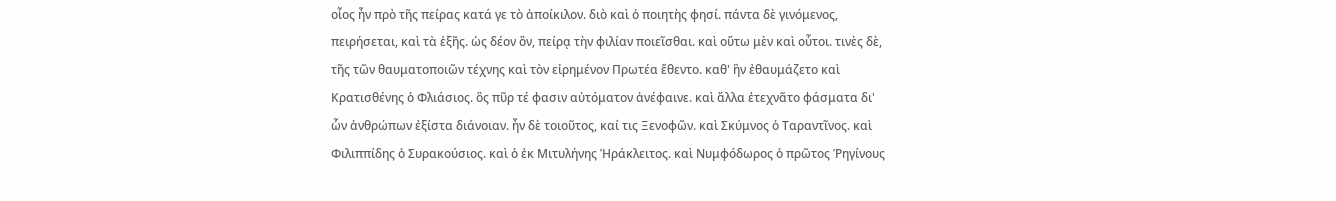οἷος ἦν πρὸ τῆς πείρας κατά γε τὸ ἀποίκιλον. διὸ καὶ ὁ ποιητὴς φησί. πάντα δὲ γινόμενος, πειρήσεται, καὶ τὰ ἑξῆς. ὡς δέον ὂν, πείρᾳ τὴν φιλίαν ποιεῖσθαι. καὶ οὕτω μὲν καὶ οὗτοι. τινὲς δὲ, τῆς τῶν θαυματοποιῶν τέχνης καὶ τὸν εἰρημένον Πρωτέα ἔθεντο. καθ' ἣν ἐθαυμάζετο καὶ Κρατισθένης ὁ Φλιάσιος. ὃς πῦρ τέ φασιν αὐτόματον ἀνέφαινε. καὶ ἄλλα ἐτεχνᾶτο φάσματα δι' ὧν ἀνθρώπων ἐξίστα διάνοιαν. ἦν δὲ τοιοῦτος, καί τις Ξενοφῶν. καὶ Σκύμνος ὁ Ταραντῖνος. καὶ Φιλιππίδης ὁ Συρακούσιος. καὶ ὁ ἐκ Μιτυλήνης Ἡράκλειτος. καὶ Νυμφόδωρος ὁ πρῶτος Ῥηγίνους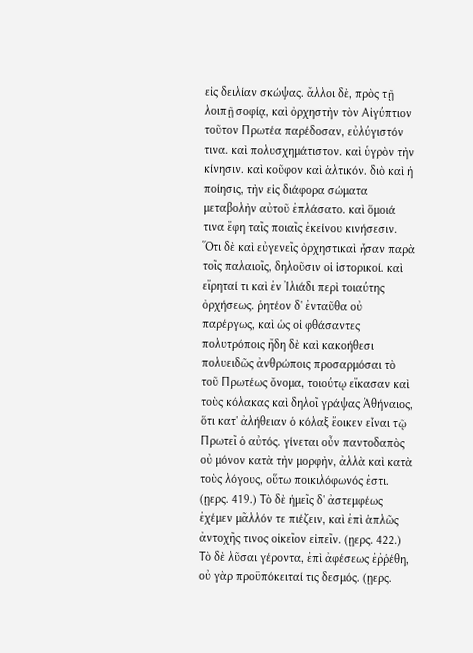εἰς δειλίαν σκώψας. ἄλλοι δὲ, πρὸς τῇ λοιπῇ σοφίᾳ, καὶ ὀρχηστὴν τὸν Αἰγύπτιον τοῦτον Πρωτέα παρέδοσαν, εὐλύγιστόν τινα. καὶ πολυσχημάτιστον. καὶ ὑγρὸν τὴν κίνησιν. καὶ κοῦφον καὶ ἁλτικόν. διὸ καὶ ἡ ποίησις, τὴν εἰς διάφορα σώματα μεταβολὴν αὐτοῦ ἐπλάσατο. καὶ ὅμοιά τινα ἔφη ταῖς ποιαῖς ἐκείνου κινήσεσιν. Ὅτι δὲ καὶ εὐγενεῖς ὀρχηστικαὶ ἦσαν παρὰ τοῖς παλαιοῖς, δηλοῦσιν οἱ ἱστορικοί. καὶ εἴρηταί τι καὶ ἐν Ἰλιάδι περὶ τοιαύτης ὀρχήσεως. ῥητέον δ' ἐνταῦθα οὐ παρέργως, καὶ ὡς οἱ φθάσαντες πολυτρόποις ἤδη δὲ καὶ κακοήθεσι πολυειδῶς ἀνθρώποις προσαρμόσαι τὸ τοῦ Πρωτέως ὄνομα, τοιούτῳ εἴκασαν καὶ τοὺς κόλακας καὶ δηλοῖ γράψας Ἀθήναιος, ὅτι κατ' ἀλήθειαν ὁ κόλαξ ἔοικεν εἶναι τῷ Πρωτεῖ ὁ αὐτός. γίνεται οὖν παντοδαπὸς οὐ μόνον κατὰ τὴν μορφὴν, ἀλλὰ καὶ κατὰ τοὺς λόγους, οὕτω ποικιλόφωνός ἐστι. (ῃερς. 419.) Τὸ δὲ ἡμεῖς δ' ἀστεμφέως ἐχέμεν μᾶλλόν τε πιέζειν, καὶ ἐπὶ ἁπλῶς ἀντοχῆς τινος οἰκεῖον εἰπεῖν. (ῃερς. 422.) Τὸ δὲ λῦσαι γέροντα, ἐπὶ ἀφέσεως ἐῤῥέθη, οὐ γὰρ προϋπόκειταί τις δεσμός. (ῃερς.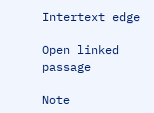Intertext edge

Open linked passage

Note